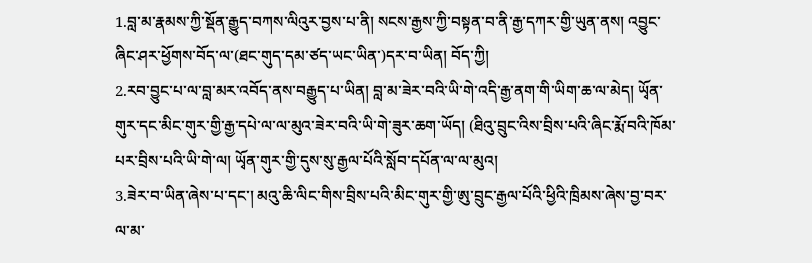1.བླ་མ་རྣམས་ཀྱི་སྡོན་རྒྱུད་བཀས་ལིའུར་བྱས་པ་ནི། སངས་རྒྱས་ཀྱི་བསྟན་བ་ནི་རྒྱ་དཀར་གྱི་ཡུན་ནས། འབྱུང་ཞིང་ཤར་ཕྱོགས་བོད་ལ་(ཐང་གུད་དམ་ཙད་ཡང་ཡིན་)དར་བ་ཡིན། བོད་ཀྱི།
2.རབ་བྱུང་པ་ལ་བླ་མར་འབོད་ནས་བརྒྱུད་པ་ཡིན། བླ་མ་ཟེར་བའི་ཡི་གེ་འདི་རྒྱ་ནག་གི་ཡིག་ཆ་ལ་མེད། ཡྭོན་གུར་དང་མིང་གུར་གྱི་རྒྱ་དཔེ་ལ་ལ་མུའ་ཟེར་བའི་ཡི་གེ་ཟུར་ཆག་ཡོད། (ཐིའུ་བྲུང་འིས་བྲིས་པའི་ཞིང་རྨོ་བའི་ཁོམ་པར་བྲིས་པའི་ཡི་གེ་ལ། ཡྭོན་གུར་གྱི་དུས་སུ་རྒྱལ་པོའི་སློབ་དཔོན་ལ་ལ་མུའ།
3.ཟེར་བ་ཡིན་ཞེས་པ་དང་། མའུ་ཆི་ལིང་གིས་བྲིས་པའི་མིང་གུར་གྱི་ཨུ་བྲུང་རྒྱལ་པོའི་ཕྱིའི་ཁྲིམས་ཞེས་བྱ་བར་ལ་མ་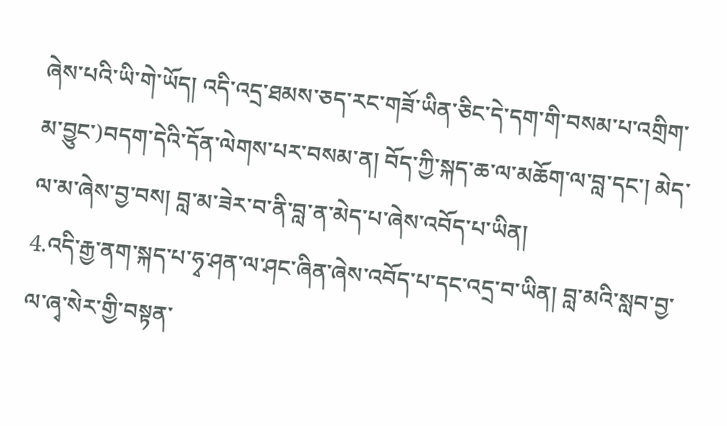ཞེས་པའི་ཡི་གེ་ཡོད། འདི་འདྲ་ཐམས་ཅད་རང་གཟོ་ཡིན་ཅིང་དེ་དག་གི་བསམ་པ་འགྲིག་མ་བྱུང་)བདག་དེའི་དོན་ལེགས་པར་བསམ་ན། བོད་ཀྱི་སྐད་ཆ་ལ་མཆོག་ལ་བླ་དང་། མེད་ལ་མ་ཞེས་བྱ་བས། བླ་མ་ཟེར་བ་ནི་བླ་ན་མེད་པ་ཞེས་འབོད་པ་ཡིན།
4.འདི་རྒྱ་ནག་སྐད་པ་ཧྭ་ཤན་ལ་ཤང་ཞིན་ཞེས་འབོད་པ་དང་འདྲ་བ་ཡིན། བླ་མའི་སླབ་བྱ་ལ་ཞྭ་སེར་གྱི་བསྟན་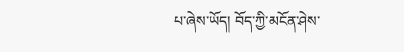པ་ཞེས་ཡོད། བོད་ཀྱི་མངོན་ཤེས་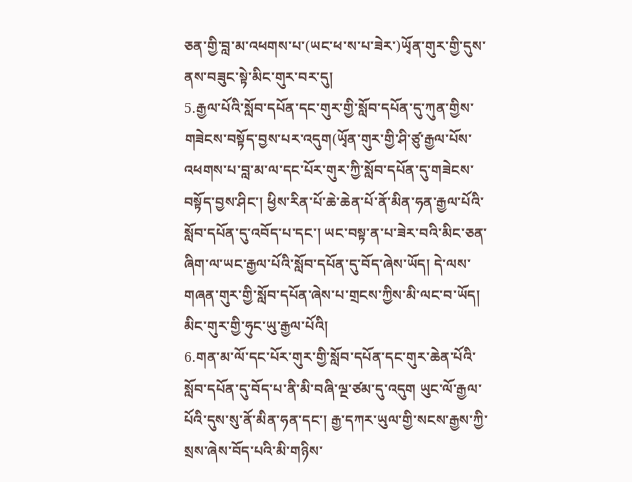ཅན་གྱི་བླ་མ་འཕགས་པ་(ཡང་ཕ་ས་པ་ཟེར་)ཡྭོན་གུར་གྱི་དུས་ནས་བཟུང་སྟེ་མིང་གུར་བར་དུ།
5.རྒྱལ་པོའི་སློབ་དཔོན་དང་གུར་གྱི་སློབ་དཔོན་དུ་ཀུན་གྱིས་གཟེངས་བསྟོད་བྱས་པར་འདུག(ཡྭོན་གུར་གྱི་ཤི་ཙུ་རྒྱལ་པོས་འཕགས་པ་བླ་མ་ལ་དང་པོར་གུར་ཀྱི་སློབ་དཔོན་དུ་གཟེངས་བསྟོད་བྱས་ཤིང་། ཕྱིས་རིན་པོ་ཆེ་ཆེན་པོ་ནོ་མིན་ཧན་རྒྱལ་པོའི་སློབ་དཔོན་དུ་འབོད་པ་དང་། ཡང་བསྟ་ན་པ་ཟེར་བའི་མིང་ཅན་ཞིག་ལ་ཡང་རྒྱལ་པོའི་སློབ་དཔོན་དུ་བོད་ཞེས་ཡོད། དེ་ལས་གཞན་གུར་གྱི་སློབ་དཔོན་ཞེས་པ་གྲངས་ཀྱིས་མི་ལང་བ་ཡོད། མིང་གུར་གྱི་ཧུང་ཡུ་རྒྱལ་པོའི།
6.གན་མ་ལོ་དང་པོར་གུར་གྱི་སློབ་དཔོན་དང་གུར་ཆེན་པོའི་སློབ་དཔོན་དུ་བོད་པ་ནི་མི་བཞི་ལྔ་ཙམ་དུ་འདུག ཡུང་ལོ་རྒྱལ་པོའི་དུས་སུ་ནོ་མིན་ཧན་དང་། རྒྱ་དཀར་ཡུལ་གྱི་སངས་རྒྱས་ཀྱི་སྲས་ཞེས་བོད་པའི་མི་གཉིས་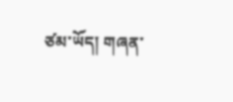ཙམ་ཡོད། གཞན་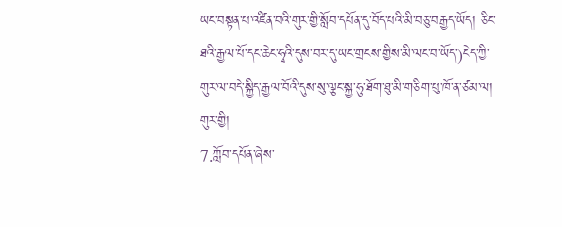ཡང་བསྟན་པ་འཛིན་བའི་གུར་གྱི་སློབ་དཔོན་དུ་བོད་པའི་མི་བཅུ་བརྒྱད་ཡོད། ཅིང་ཐའི་རྒྱལ་པོ་དང་ཆེང་ཧྭའི་དུས་བར་དུ་ཡང་གྲངས་གྱིས་མི་ལང་བ་ཡོད་)ངེད་ཀྱི་གུར་ལ་བདེ་སྐྱིད་རྒྱལ་བོའི་དུས་སུ་ལྕང་སྐྱ་ཧུ་ཐོག་ཐུ་མི་གཅིག་པུ་ཁོ་ན་ཙམ་ལ། གུར་གྱི།
7.ཀློབ་དཔོན་ཞེས་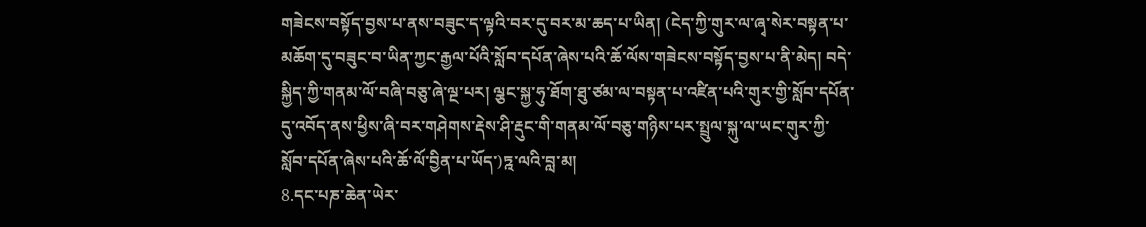གཟེངས་བསྟོད་བྱས་པ་ནས་བཟུང་ད་ལྟའི་བར་དུ་བར་མ་ཆད་པ་ཡིན། (ངེད་ཀྱི་གུར་ལ་ཞྭ་སེར་བསྟན་པ་མཆོག་དུ་བཟུང་བ་ཡིན་ཀྱང་རྒྱལ་པོའི་སློབ་དཔོན་ཞེས་པའི་ཆོ་ལོས་གཟེངས་བསྟོད་བྱས་པ་ནི་མེད། བདེ་སྐྱིད་ཀྱི་གནམ་ལོ་བཞི་བཅུ་ཞེ་ལྔ་པར། ལྕང་སྐྱ་ཧུ་ཐོག་ཐུ་ཙམ་ལ་བསྟན་པ་འཛིན་པའི་གུར་གྱི་སློབ་དཔོན་དུ་འབོད་ནས་ཕྱིས་ཞི་བར་གཤེགས་རྡེས་ཤི་རྡུང་གི་གནམ་ལོ་བཅུ་གཉིས་པར་སྤྲུལ་སྐུ་ལ་ཡང་གུར་ཀྱི་སློབ་དཔོན་ཞེས་པའི་ཆོ་ལོ་བྱིན་པ་ཡོད་)ཏྰ་ལའི་བླ་མ།
8.དང་པཎ་ཆེན་ཡེར་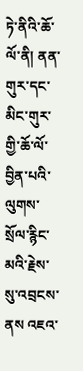ཏེ་ནིའི་ཆོ་ལོ་ནི། ནན་གུར་དང་མིང་གུར་གྱི་ཆོ་ལོ་བྱིན་པའི་ལུགས་སྲོལ་རྙིང་མའི་རྗེས་སུ་འབྲངས་ནས འཇའ་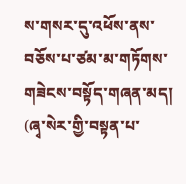ས་གསར་དུ་འཕོས་ནས་བཅོས་པ་ཙམ་མ་གཏོགས་གཟེངས་བསྟོད་གཞན་མད། (ཞྭ་སེར་གྱི་བསྟན་པ་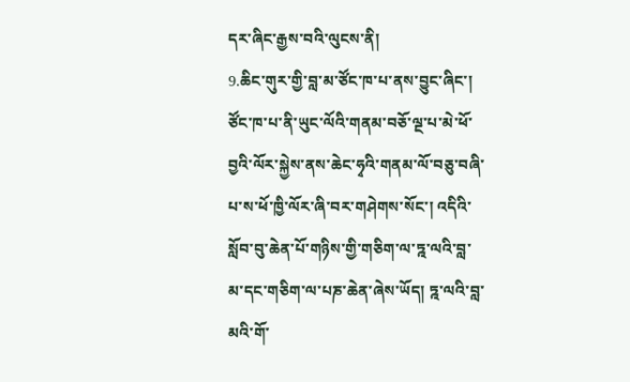དར་ཞིང་རྒྱས་བའི་ལུངས་ནི།
9.ཆིང་གུར་གྱི་བླ་མ་ཙོང་ཁ་པ་ནས་བྱུང་ཞིང་། ཙོང་ཁ་པ་ནི་ཡུང་ལོའི་གནམ་བཅོ་ལྔ་པ་མེ་ཕོ་བྱའི་ལོར་སྐྱེས་ནས་ཆེང་ཧྭའི་གནམ་ལོ་བཅུ་བཞི་པ་ས་ཕོ་ཁྱི་ལོར་ཞི་བར་གཤེགས་སོང་། འདིའི་སློབ་བུ་ཆེན་པོ་གཉིས་གྱི་གཅིག་ལ་ཏྰ་ལའི་བླ་མ་དང་གཅིག་ལ་པཎ་ཆེན་ཞེས་ཡོད། ཏྰ་ལའི་བླ་མའི་གོ་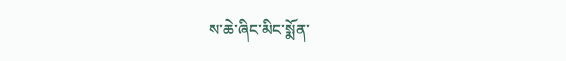ས་ཆེ་ཞིང་མིང་སྨོན་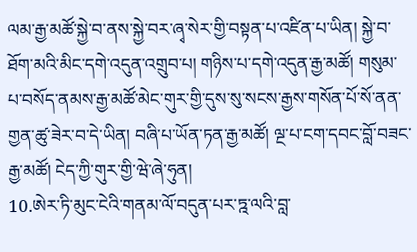ལམ་རྒྱ་མཚོ་སྐྱེ་བ་ནས་སྐྱེ་བར་ཞྭ་སེར་གྱི་བསྟན་པ་འཛིན་པ་ཡིན། སྐྱེ་བ་ཐོག་མའི་མིང་དགེ་འདུན་འགྲུབ་པ། གཉིས་པ་དགེ་འདུན་རྒྱ་མཚོ། གསུམ་པ་བསོད་ནམས་རྒྱ་མཚོ་མེང་གུར་གྱི་དུས་སུ་སངས་རྒྱས་གསོན་པོ་སོ་ནན་གྱན་ཚུ་ཟེར་བ་དེ་ཡིན། བཞི་པ་ཡོན་ཏན་རྒྱ་མཚོ། ལྔ་པ་ངག་དབང་བློ་བཟང་རྒྱ་མཚོ། ངེད་ཀྱི་གུར་གྱི་ཝེ་ཞེ་ཧུན།
10.ཨེར་ཏི་མུང་ངེའི་གནམ་ལོ་བདུན་པར་ཏྰ་ལའི་བླ་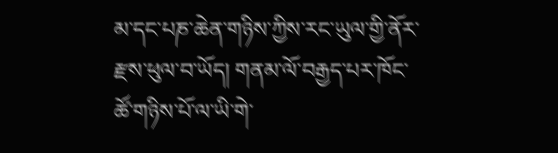མ་དང་པཎ་ཆེན་གཉིས་ཀྱིས་རང་ཡུལ་གྱི་ནོར་རྫས་ཕུལ་བ་ཡོད། གནམ་ལོ་བརྒྱད་པར་ཁོང་ཚོ་གཉིས་པོ་ལ་ཡི་གེ་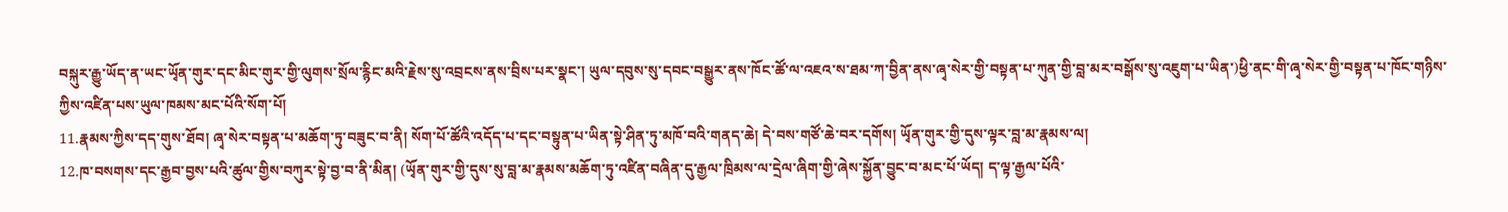བསྐུར་རྒྱུ་ཡོད་ན་ཡང་ཡྭོན་གུར་དང་མིང་གུར་གྱི་ལུགས་སྲོལ་རྙིང་མའི་རྗེས་སུ་འབྲངས་ནས་བྲིས་པར་སྣང་། ཡུལ་དབུས་སུ་དབང་བསྒྱུར་ནས་ཁོང་ཚོ་ལ་འཇའ་ས་ཐམ་ཀ་བྱིན་ནས་ཞྭ་སེར་གྱི་བསྟན་པ་ཀུན་གྱི་བླ་མར་བསྒོས་སུ་འཇུག་པ་ཡིན་)ཕྱི་ནང་གི་ཞྭ་སེར་གྱི་བསྟན་པ་ཁོང་གཉིས་ཀྱིས་འཛིན་པས་ཡུལ་ཁམས་མང་པོའི་སོག་པོ།
11.རྣམས་ཀྱིས་དད་གུས་ཐོབ། ཞྭ་སེར་བསྟན་པ་མཆོག་ཏུ་བཟུང་བ་ནི། སོག་པོ་ཚོའི་འདོད་པ་དང་བསྟུན་པ་ཡིན་སྟེ་ཤིན་ཏུ་མཁོ་བའི་གནད་ཆེ། དེ་བས་གཙོ་ཆེ་བར་དགོས། ཡྭོན་གུར་གྱི་དུས་ལྟར་བླ་མ་རྣམས་ལ།
12.ཁ་བསགས་དང་རྒྱབ་བྱས་པའི་ཚུལ་གྱིས་བཀུར་སྟེ་བྱ་བ་ནི་མིན། (ཡྭོན་གུར་གྱི་དུས་སུ་བླ་མ་རྣམས་མཆོག་ཏུ་འཛིན་བཞིན་དུ་རྒྱལ་ཁྲིམས་ལ་དྲེལ་ཞིག་གྱི་ཞེས་སྐྱོན་བྱུང་བ་མང་པོ་ཡོད། ད་ལྟ་རྒྱལ་པོའི་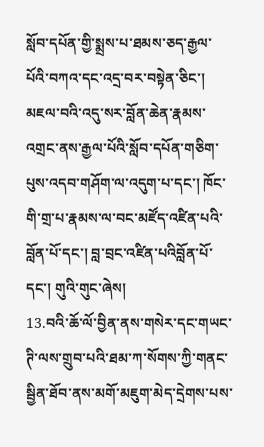སློབ་དཔོན་གྱི་སྨྲས་པ་ཐམས་ཅད་རྒྱལ་པོའི་བཀའ་དང་འདྲ་བར་བསྟེན་ཅིང་། མཇལ་བའི་འདུ་སར་བློན་ཆེན་རྣམས་འགྲང་ནས་རྒྱལ་པོའི་སློབ་དཔོན་གཅིག་པུས་འདབ་གཤོག་ལ་འདུག་པ་དང་། ཁོང་གི་གྲ་པ་རྣམས་ལ་བང་མཛོད་འཛིན་པའི་བློན་པོ་དང་། བླ་བྲང་འཛིན་པའིབློན་པོ་དང་། གུའི་གུང་ཞེས།
13.བའི་ཆོ་ལོ་བྱིན་ནས་གསེར་དང་གཡང་ཊི་ལས་གྲུབ་པའི་ཐམ་ཀ་སོགས་ཀྱི་གནང་སྦྱིན་ཐོབ་ནས་མགོ་མཇུག་མེད་དྲེགས་པས་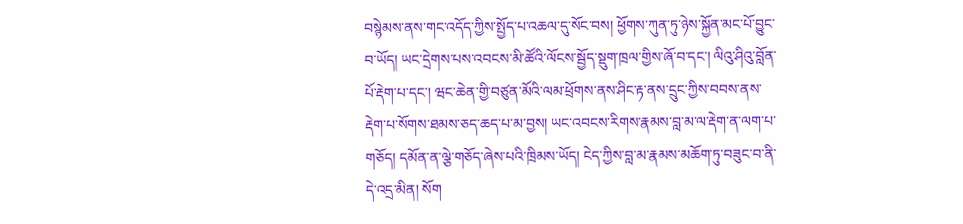བསྙེམས་ནས་གང་འདོད་ཀྱིས་སྤྱོད་པ་འཆལ་དུ་སོང་བས། ཕྱོགས་ཀུན་ཏུ་ཉེས་སྐྱོན་མང་པོ་བྱུང་བ་ཡོད། ཡང་དྲེགས་པས་འབངས་མི་ཚོའི་ལོངས་སྦྱོད་སྡུག་ཁྲལ་གྱིས་ཞོ་བ་དང་། ལིའུ་ཤིའུ་བློན་པོ་རྡེག་པ་དང་། ཝང་ཆེན་གྱི་བཙུན་མོའི་ལམ་ཕྲོགས་ནས་ཤིང་རྟ་ནས་དྲུང་ཀྱིས་བབས་ནས་རྡེག་པ་སོགས་ཐམས་ཅད་ཆད་པ་མ་བྱས། ཡང་འབངས་རིགས་རྣམས་བླ་མ་ལ་རྡེག་ན་ལག་པ་གཅོད། དམོན་ན་ལྕེ་གཅོད་ཞེས་པའི་ཁྲིམས་ཡོད། ངེད་ཀྱིས་བླ་མ་རྣམས་མཆོག་ཏུ་བཟུང་བ་ནི་དེ་འདྲ་མིན། སོག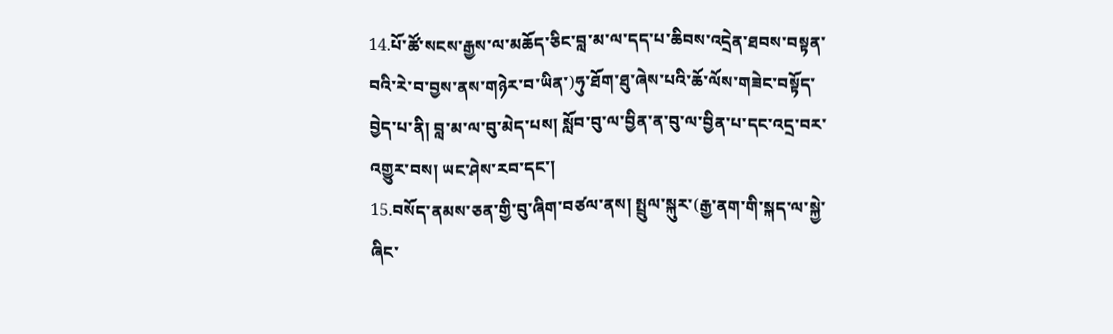14.པོ་ཚོ་སངས་རྒྱས་ལ་མཆོད་ཅིང་བླ་མ་ལ་དད་པ་ཆིབས་འདྲེན་ཐབས་བསྟན་བའི་རེ་བ་བྱས་ནས་གཉེར་བ་ཡིན་)ཧུ་ཐོག་ཐུ་ཞེས་པའི་ཆོ་ལོས་གཟེང་བསྟོད་བྱེད་པ་ནི། བླ་མ་ལ་བུ་མེད་པས། སློབ་བུ་ལ་བྱིན་ན་བུ་ལ་བྱིན་པ་དང་འདྲ་བར་འགྱུར་བས། ཡང་ཤེས་རབ་དང་།
15.བསོད་ནམས་ཅན་གྱི་བུ་ཞིག་བཙལ་ནས། སྤྲུལ་སྐུར་(རྒྱ་ནག་གི་སྐད་ལ་སྐྱེ་ཞིང་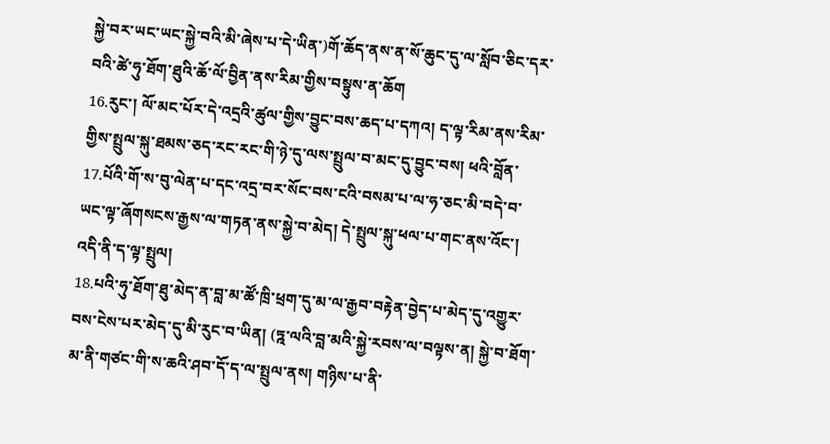སྐྱེ་བར་ཡང་ཡང་སྐྱེ་བའི་མི་ཞེས་པ་དེ་ཡིན་)གོ་ཆོད་ནས་ན་སོ་ཆུང་དུ་ལ་སློབ་ཅིང་དར་བའི་ཚེ་ཧུ་ཐོག་ཐུའི་ཆོ་ལོ་བྱིན་ནས་རིམ་གྱིས་བསྟུས་ན་ཆོག
16.རུང་། ལོ་མང་པོར་དེ་འདྲའི་ཚུལ་གྱིས་བྱུང་བས་ཆད་པ་དཀའ། ད་ལྟ་རིམ་ནས་རིམ་གྱིས་སྤྲུལ་སྐུ་ཐམས་ཅད་རང་རང་གི་ཉེ་དུ་ལས་སྤྲུལ་བ་མང་དུ་བྱུང་བས། ཕའི་བློན་
17.པོའི་གོ་ས་བུ་ལེན་པ་དང་འདྲ་བར་སོང་བས་ངའི་བསམ་པ་ལ་ཧ་ཅང་མི་བདེ་བ་ཡང་ལྟ་ཞོགསངས་རྒྱས་ལ་གཏན་ནས་སྐྱེ་བ་མེད། དེ་སྤྲུལ་སྐུ་ཕལ་པ་གང་ནས་འོང་། འདི་ནི་ད་ལྟ་སྤྲུལ།
18.པའི་ཧུ་ཐོག་ཐུ་མེད་ན་བླ་མ་ཚོ་ཁྲི་ཕྲག་དུ་མ་ལ་རྒྱབ་བརྟེན་བྱེད་པ་མེད་དུ་འགྱུར་བས་ངེས་པར་མེད་དུ་མི་རུང་བ་ཡིན། (ཏྰ་ལའི་བླ་མའི་སྐྱེ་རབས་ལ་བལྟས་ན། སྐྱེ་བ་ཐོག་མ་ནི་གཙང་གི་ས་ཆའི་ཤབ་དོ་ད་ལ་སྤྲུལ་ནས། གཉིས་པ་ནི་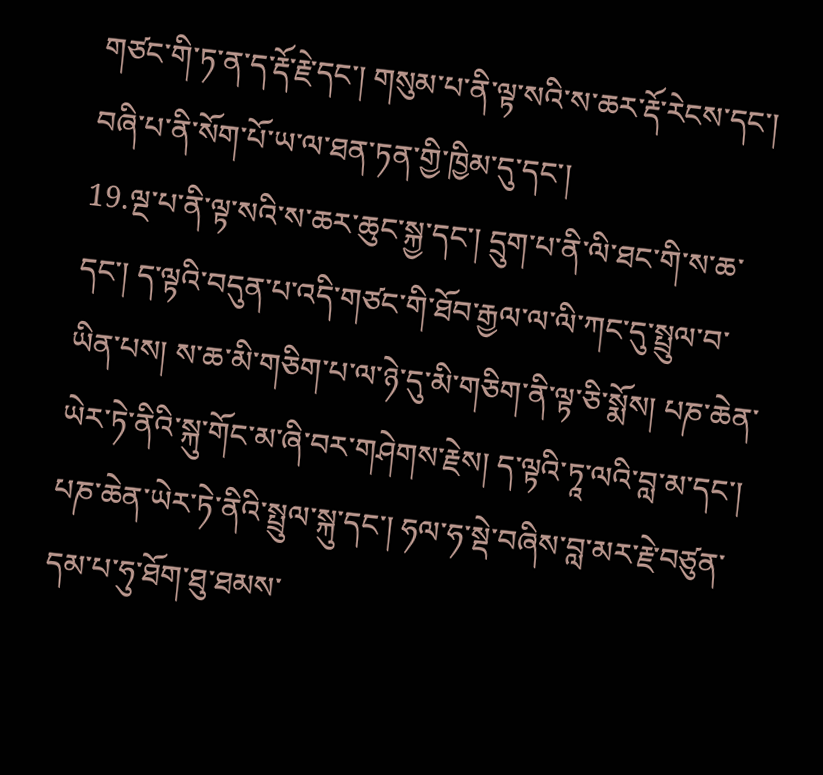གཙང་གི་ཏ་ན་ད་རྡོ་རྗེ་དང་། གསུམ་པ་ནི་ལྟ་སའི་ས་ཆར་རྡོ་རེངས་དང་། བཞི་པ་ནི་སོག་པོ་ཡ་ལ་ཐན་ཏན་གྱི་ཁྱིམ་དུ་དང་།
19.ལྔ་པ་ནི་ལྟ་སའི་ས་ཆར་ཆུང་སྐྱ་དང་། དྲུག་པ་ནི་ལི་ཐང་གི་ས་ཆ་དང་། ད་ལྟའི་བདུན་པ་འདི་གཙང་གི་ཐོབ་རྒྱལ་ལ་ལི་ཀང་དུ་སྤྲུལ་བ་ཡིན་པས། ས་ཆ་མི་གཅིག་པ་ལ་ཉེ་དུ་མི་གཅིག་ནི་ལྟ་ཅི་སྨོས། པཎ་ཆེན་ཡེར་ཏེ་ནིའི་སྐུ་གོང་མ་ཞི་བར་གཤེགས་རྗེས། ད་ལྟའི་ཏཱ་ལའི་བླ་མ་དང་། པཎ་ཆེན་ཡེར་ཏེ་ནིའི་སྤྲུལ་སྐུ་དང་། ཧལ་ཧ་སྡེ་བཞིས་བླ་མར་རྗེ་བཙུན་དམ་པ་ཧུ་ཐོག་ཐུ་ཐམས་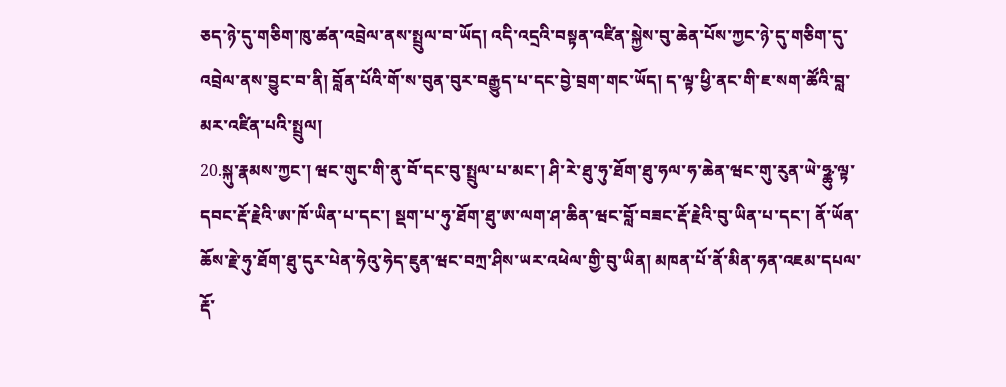ཅད་ཉེ་དུ་གཅིག་ཁུ་ཚན་འབྲེལ་ནས་སྤྲུལ་བ་ཡོད། འདི་འདྲའི་བསྟན་འཛིན་སྐྱེས་བུ་ཆེན་པོས་ཀྱང་ཉེ་དུ་གཅིག་དུ་འབྲེལ་ནས་བྱུང་བ་ནི། བློན་པོའི་གོ་ས་བུན་བུར་བརྒྱུད་པ་དང་བྱེ་བྲག་གང་ཡོད། ད་ལྟ་ཕྱི་ནང་གི་ཇ་སག་ཚོའི་བླ་མར་འཛིན་པའི་སྤྲུལ།
20.སྐུ་རྣམས་ཀྱང་། ཝང་གུང་གི་ནུ་བོ་དང་བུ་སྤྲུལ་པ་མང་། ཤི་རེ་ཐུ་ཧུ་ཐོག་ཐུ་ཧལ་ཧ་ཆེན་ཝང་གུ་རུན་ཡེ་ཧྪུ་ལྟ་དབང་རྡོ་རྗེའི་ཨ་ཁོ་ཡིན་པ་དང་། སྡག་པ་ཧུ་ཐོག་ཐུ་ཨ་ལག་ཤ་ཆིན་ཝང་བློ་བཟང་རྡོ་རྗེའི་བུ་ཡིན་པ་དང་། ནོ་ཡོན་ཆོས་རྗེ་ཧུ་ཐོག་ཐུ་དུར་པེན་ཧེའུ་ཧེད་ཇུན་ཝང་བཀྲ་ཤིས་ཡར་འཕེལ་གྱི་བུ་ཡིན། མཁན་པོ་ནོ་མིན་ཧན་འཇམ་དཔལ་རྡོ་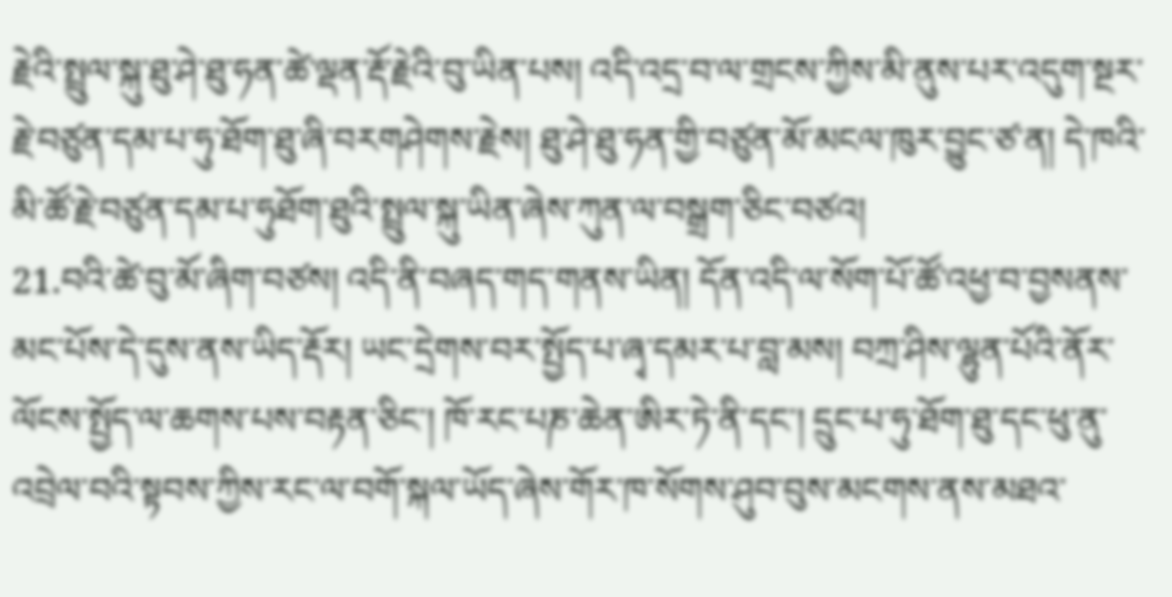རྗེའི་སྤྲུལ་སྐུ་ཐུ་ཤེ་ཐུ་ཧན་ཚེ་ལྡན་རྡོ་རྗེའི་བུ་ཡིན་པས། འདི་འདྲ་བ་ལ་གྲངས་ཀྱིས་མི་ནུས་པར་འདུག་སྔར་རྗེ་བཙུན་དམ་པ་ཧུ་ཐོག་ཐུ་ཞི་བརགཤེགས་རྗེས། ཐུ་ཤེ་ཐུ་ཧན་གྱི་བཙུན་མོ་མངལ་ཁུར་བྱུང་ཙ་ན། དེ་ཁའི་མི་ཚོ་རྗེ་བཙུན་དམ་པ་ཧུཐོག་ཐུའི་སྤྲུལ་སྐུ་ཡིན་ཞེས་ཀུན་ལ་བསྒྲག་ཅིང་བཙའ།
21.བའི་ཚེ་བུ་མོ་ཞིག་བཙས། འདི་ནི་བཞད་གད་གནས་ཡིན། དོན་འདི་ལ་སོག་པོ་ཚོ་འཕྱ་བ་བྱསནས་མང་པོས་དེ་དུས་ནས་ཡིད་རྡོར། ཡང་དྲེགས་བར་སྤྱོད་པ་ཞྭ་དམར་པ་བླ་མས། བཀྲ་ཤིས་ལྷུན་པོའི་ནོར་ལོངས་སྤྱོད་ལ་ཆགས་པས་བརྟན་ཅིང་། ཁོ་རང་པཎ་ཆེན་ཨིར་ཏེ་ནི་དང་། དྲུང་པ་ཧུ་ཐོག་ཐུ་དང་ཕུ་ནུ་འབྲེལ་བའི་སྟབས་ཀྱིས་རང་ལ་བགོ་སྐལ་ཡོད་ཞེས་གོར་ཁ་སོགས་ཤུབ་བུས་མངགས་ནས་མཐའ་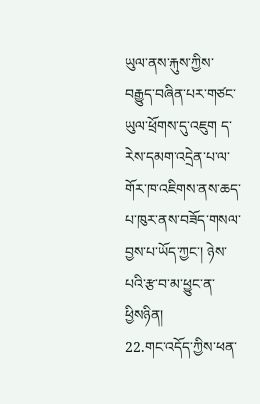ཡུལ་ནས་རྐུས་ཀྱིས་བརྒྱུད་བཞིན་པར་གཙང་ཡུལ་ཕྲོགས་དུ་འཇུག ད་རེས་དམག་འདྲེན་པ་ལ་གོར་ཁ་འཇིགས་ནས་ཆད་པ་ཁུར་ནས་བཟོད་གསལ་བྱས་པ་ཡོད་ཀྱང་། ཉེས་པའི་རྩ་བ་མ་ཕྱུང་ན་ཕྱིསཉིན།
22.གང་འདོད་ཀྱིས་ཕན་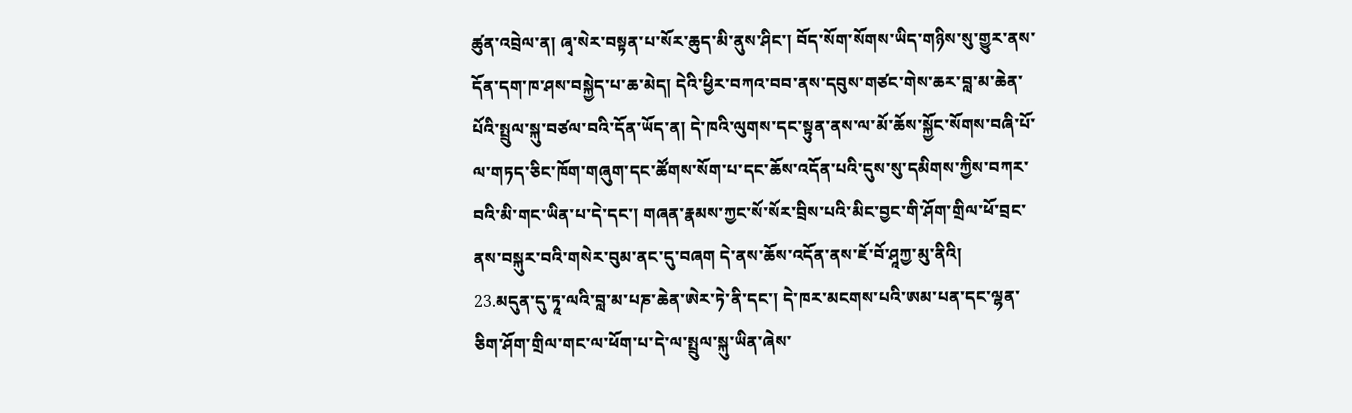ཚུན་འབྲེལ་ན། ཞྭ་སེར་བསྟན་པ་སོར་ཆུད་མི་ནུས་ཤིང་། བོད་སོག་སོགས་ཡིད་གཉིས་སུ་གྱུར་ནས་དོན་དག་ཁ་ཤས་བསྐྱེད་པ་ཆ་མེད། དེའི་ཕྱིར་བཀའ་བབ་ནས་དབུས་གཙང་གེས་ཆར་བླ་མ་ཆེན་པོའི་སྤྲུལ་སྐུ་བཙལ་བའི་དོན་ཡོད་ན། དེ་ཁའི་ལུགས་དང་སྟུན་ནས་ལ་མོ་ཆོས་སྐྱོང་སོགས་བཞི་པོ་ལ་གཏད་ཅིང་ཁོག་གཞུག་དང་ཚོགས་སོག་པ་དང་ཆོས་འདོན་པའི་དུས་སུ་དམིགས་ཀྱིས་བཀར་བའི་མི་གང་ཡིན་པ་དེ་དང་། གཞན་རྣམས་ཀྱང་སོ་སོར་བྲིས་པའི་མིང་བྱང་གི་ཤོག་གྲིལ་ཕོ་བྲང་ནས་བསྐུར་བའི་གསེར་བུམ་ནང་དུ་བཞག དེ་ནས་ཆོས་འདོན་ནས་ཇོ་བོ་ཤཱཀྱ་མུ་ནིའི།
23.མདུན་དུ་ཏཱ་ལའི་བླ་མ་པཎ་ཆེན་ཨེར་ཏེ་ནི་དང་། དེ་ཁར་མངགས་པའི་ཨམ་པན་དང་ལྷན་ཅིག་ཤོག་གྲིལ་གང་ལ་ཕོག་པ་དེ་ལ་སྤྲུལ་སྐུ་ཡིན་ཞེས་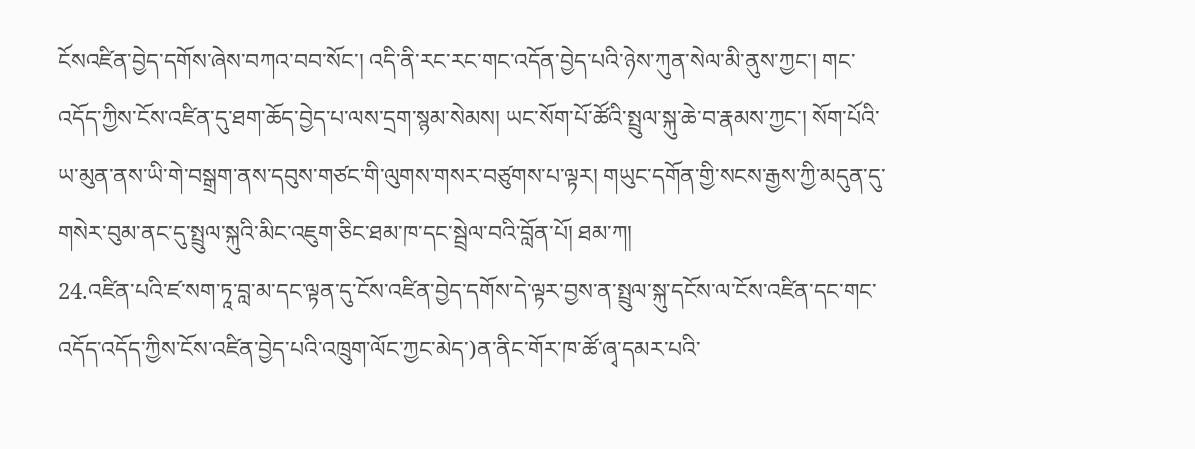ངོསའཛིན་བྱེད་དགོས་ཞེས་བཀའ་བབ་སོང་། འདི་ནི་རང་རང་གང་འདོན་བྱེད་པའི་ཉེས་ཀུན་སེལ་མི་ནུས་ཀྱང་། གང་འདོད་ཀྱིས་ངོས་འཛིན་དུ་ཐག་ཆོད་བྱེད་པ་ལས་དྲག་སྙམ་སེམས། ཡང་སོག་པོ་ཚོའི་སྤྲུལ་སྐུ་ཆེ་བ་རྣམས་ཀྱང་། སོག་པོའི་ཡ་མུན་ནས་ཡི་གེ་བསྒྲག་ནས་དབུས་གཙང་གི་ལུགས་གསར་བཙུགས་པ་ལྟར། གཡུང་དགོན་གྱི་སངས་རྒྱས་ཀྱི་མདུན་དུ་གསེར་བུམ་ནང་དུ་སྤྲུལ་སྐུའི་མིང་འཇུག་ཅིང་ཐམ་ཁ་དང་སྦྲེལ་བའི་བློན་པོ། ཐམ་ཀ།
24.འཛིན་པའི་ཛ་སག་ཏཱ་བླ་མ་དང་ལྟན་དུ་ངོས་འཛིན་བྱེད་དགོས་དེ་ལྟར་བྱས་ན་སྤྲུལ་སྐུ་དངོས་ལ་ངོས་འཛིན་དང་གང་འདོད་འདོད་ཀྱིས་ངོས་འཛིན་བྱེད་པའི་འཁྲུག་ལོང་ཀྱང་མེད་)ན་ནིང་གོར་ཁ་ཚོ་ཞྭ་དམར་པའི་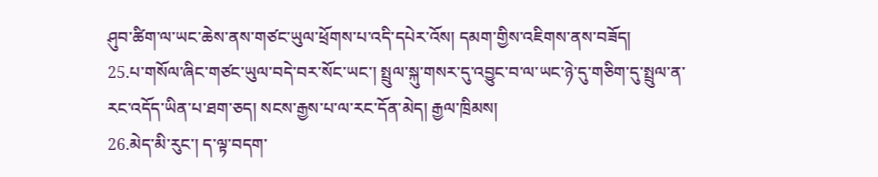ཤུབ་ཚིག་ལ་ཡང་ཆེས་ནས་གཙང་ཡུལ་ཕྲོགས་པ་འདི་དཔེར་འོས། དམག་གྱིས་འཇིགས་ནས་བཟོད།
25.པ་གསོལ་ཞིང་གཙང་ཡུལ་བདེ་བར་སོང་ཡང་། སྤྲུལ་སྐུ་གསར་དུ་འབྱུང་བ་ལ་ཡང་ཉེ་དུ་གཅིག་དུ་སྤྲུལ་ན་རང་འདོད་ཡིན་པ་ཐག་ཅད། སངས་རྒྱས་པ་ལ་རང་དོན་མེད། རྒྱལ་ཁྲིམས།
26.མེད་མི་རུང་། ད་ལྟ་བདག་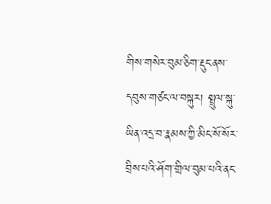གིས་གསེར་བུམ་ཅིག་རྡུང་ནས་དབུས་གཙང་ལ་བསྐུར། སྤྲུལ་སྐུ་ཡིན་འདྲ་བ་རྣམས་ཀྱི་མིང་སོ་སོར་བྲིས་པའི་ཤོག་གྲིལ་བུམ་པའི་ནང་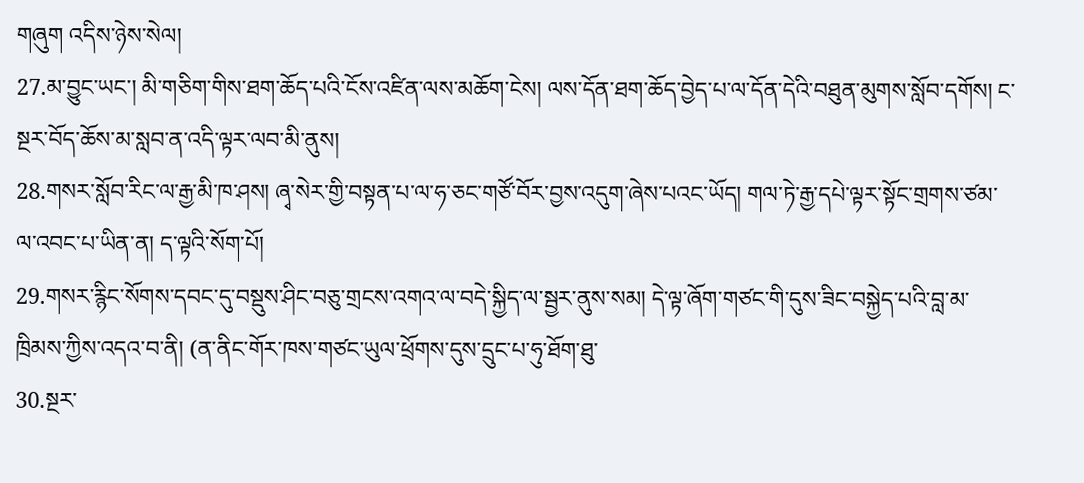གཞུག འདིས་ཉེས་སེལ།
27.མ་བྱུང་ཡང་། མི་གཅིག་གིས་ཐག་ཆོད་པའི་ངོས་འཛིན་ལས་མཆོག་ངེས། ལས་དོན་ཐག་ཆོད་བྱེད་པ་ལ་དོན་དེའི་བཐུན་མུགས་སློབ་དགོས། ང་སྔར་བོད་ཆོས་མ་སླབ་ན་འདི་ལྟར་ལབ་མི་ནུས།
28.གསར་སློབ་རིང་ལ་རྒྱ་མི་ཁ་ཤས། ཞྭ་སེར་གྱི་བསྟན་པ་ལ་ཧ་ཅང་གཙོ་བོར་བྱས་འདུག་ཞེས་པའང་ཡོད། གལ་ཏེ་རྒྱ་དཔེ་ལྟར་སྟོང་གྲགས་ཙམ་ལ་འབང་པ་ཡིན་ན། ད་ལྟའི་སོག་པོ།
29.གསར་རྙིང་སོགས་དབང་དུ་བསྡུས་ཤིང་བཅུ་གྲངས་འགའ་ལ་བདེ་སྐྱིད་ལ་སྦྱར་ནུས་སམ། དེ་ལྟ་ཞོག་གཙང་གི་དུས་ཟིང་བསྐྱེད་པའི་བླ་མ་ཁྲིམས་ཀྱིས་འདའ་བ་ནི། (ན་ནིང་གོར་ཁས་གཙང་ཡུལ་ཕྲོགས་དུས་དྲུང་པ་ཧུ་ཐོག་ཐུ་
30.སྔར་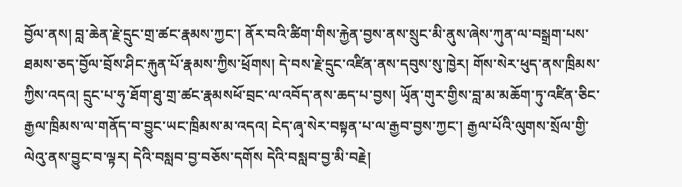བྱོལ་ནས། བླ་ཆེན་རྗེ་དྲུང་གྲ་ཚང་རྣམས་ཀྱང་། ནོར་བའི་ཚིག་གིས་རྐྱེན་བྱས་ནས་སྲུང་མི་ནུས་ཞེས་ཀུན་ལ་བསྒྲག་པས་ཐམས་ཅད་བྱོལ་བྲོས་ཤིང་རྐུན་པོ་རྣམས་ཀྱིས་ཕྲོགས། དེ་བས་རྗེ་དྲུང་འཛིན་ནས་དབུས་སུ་ཁྱེར། གོས་སེར་ཕུད་ནས་ཁྲིམས་ཀྱིས་འདའ། དྲུང་པ་ཧུ་ཐོག་ཐུ་གྲ་ཚང་རྣམསཕོ་བྲང་ལ་འབོད་ནས་ཆད་པ་བྱས། ཡྭོན་གུར་གྱིས་བླ་མ་མཆོག་ཏུ་འཛིན་ཅིང་རྒྱལ་ཁྲིམས་ལ་གནོད་བ་བྱུང་ཡང་ཁྲིམས་མ་འདའ། ངེད་ཞྭ་སེར་བསྟན་པ་ལ་རྒྱབ་བྱས་ཀྱང་། རྒྱལ་པོའི་ལུགས་སྲོལ་གྱི་ལེའུ་ནས་བྱུང་བ་ལྟར། དེའི་བསླབ་བྱ་བཅོས་དགོས དེའི་བསླབ་བྱ་མི་བརྗེ།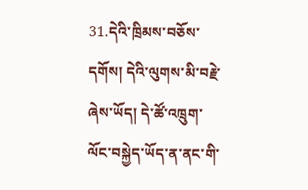31.དེའི་ཁྲིམས་བཅོས་དགོས། དེའི་ལུགས་མི་བརྗེ་ཞེས་ཡོད། དེ་ཚོ་འཁྲུག་ལོང་བསྐྱེད་ཡོད་ན་ནང་གི་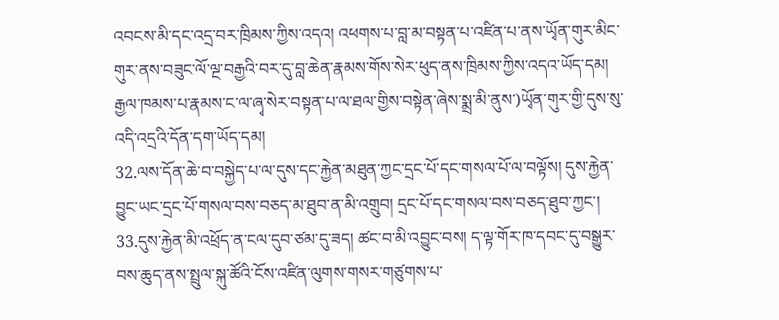འབངས་མི་དང་འདྲ་བར་ཁྲིམས་ཀྱིས་འདའ། འཕགས་པ་བླ་མ་བསྟན་པ་འཛིན་པ་ནས་ཡྭོན་གུར་མིང་གུར་ནས་བཟུང་ལོ་ལྔ་བརྒྱའི་བར་དུ་བླ་ཆེན་རྣམས་གོས་སེར་ཕུད་ནས་ཁྲིམས་ཀྱིས་འདའ་ཡོད་དམ། རྒྱལ་ཁམས་པ་རྣམས་ང་ལ་ཞྭ་སེར་བསྟན་པ་ལ་ཐལ་གྱིས་བསྟེན་ཞེས་སྨྲ་མི་ནུས་)ཡྭོན་གུར་གྱི་དུས་སུ་འདི་འདྲའི་དོན་དག་ཡོད་དམ།
32.ལས་དོན་ཆེ་བ་བསྐྱེད་པ་ལ་དུས་དང་རྐྱེན་མཐུན་ཀྱང་དྲང་པོ་དང་གསལ་པོ་ལ་བལྟོས། དུས་རྐྱེན་བྱུང་ཡང་དྲང་པོ་གསལ་བས་བཅད་མ་ཐུབ་ན་མི་འགྲུབ། དྲང་པོ་དང་གསལ་བས་བཅད་ཐུབ་ཀྱང་།
33.དུས་རྐྱེན་མི་འཕྲོད་ན་ངལ་དུབ་ཙམ་དུ་ཟད། ཚང་བ་མི་འབྱུང་བས། ད་ལྟ་གོར་ཁ་དབང་དུ་བསྒྱུར་བས་ཆུད་ནས་སྤྲུལ་སྐུ་ཚོའི་ངོས་འཛིན་ལུགས་གསར་གཙུགས་པ་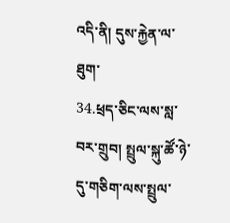འདི་ནི། དུས་རྐྱེན་ལ་ཐུག་
34.ཕྲད་ཅིང་ལས་སླ་བར་གྲུབ། སྤྲུལ་སྐུ་ཚོ་ཉེ་དུ་གཅིག་ལས་སྤྲུལ་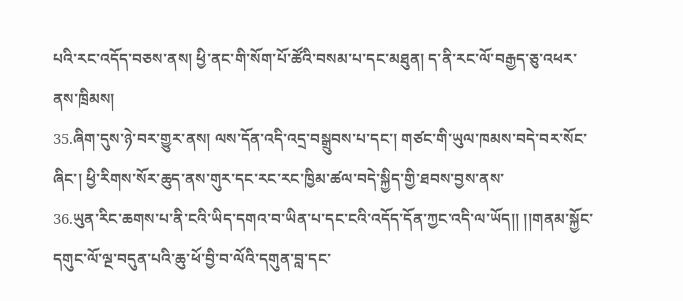པའི་རང་འདོད་བཅས་ནས། ཕྱི་ནང་གི་སོག་པོ་ཚོའི་བསམ་པ་དང་མཐུན། ད་ནི་རང་ལོ་བརྒྱད་ཅུ་འཕར་ནས་ཁྲིམས།
35.ཞིག་དུས་ཉེ་བར་གྱུར་ནས། ལས་དོན་འདི་འདྲ་བསྒྲུབས་པ་དང་། གཙང་གི་ཡུལ་ཁམས་བདེ་བར་སོང་ཞིང་། ཕྱི་རིགས་སོར་ཆུད་ནས་གུར་དང་རང་རང་ཁྱིམ་ཚལ་བདེ་སྐྱིད་གྱི་ཐབས་བྱས་ནས་
36.ཡུན་རིང་ཆགས་པ་ནི་ངའི་ཡིད་དགའ་བ་ཡིན་པ་དང་ངའི་འདོད་དོན་ཀྱང་འདི་ལ་ཡོད།། །།གནམ་སྐྱོང་དགུང་ལོ་ལྔ་བདུན་པའི་ཆུ་ཕོ་བྱི་བ་ལོའི་དགུན་བླ་དང་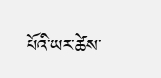པོའི་ཡར་ཚེས་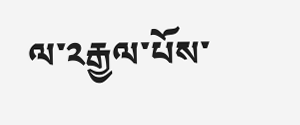ལ་༢རྒྱལ་པོས་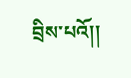བྲིས་པའོ།།